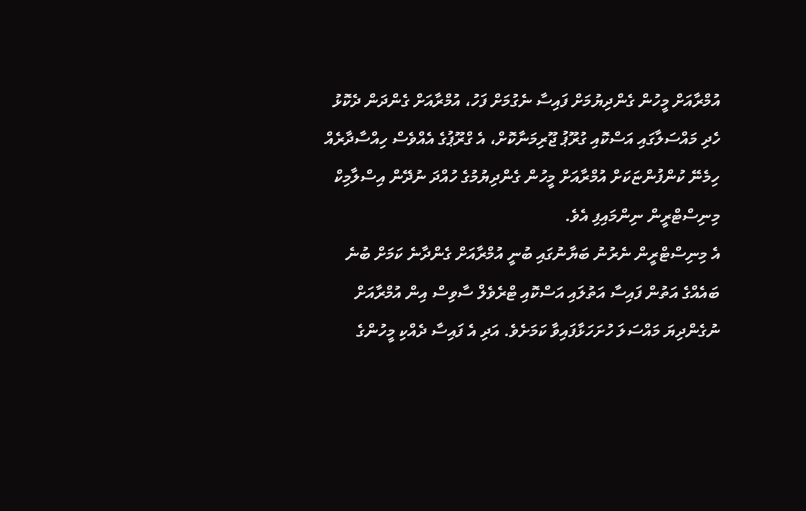އުމްރާއަށް މީހުން ގެންދިޔުމަށް ފައިސާ ނެގުމަށް ފަހު، އުމްރާއަށް ގެންދަން ދެކޮޅު ހެދި މައްސަލާގައި އަސްކޮއި ގުރޫޕު ޖޫރިމަނާކޮށް، އެ ގްރޫޕުގެ އެއްވެސް ހިއްސާދާރެއް ހިމެނޭ ކުންފުންޏަކަށް އުމްރާއަށް މީހުން ގެންދިޔުމުގެ ހުއްދަ ނުދޭން އިސްލާމިކް މިނިސްޓްރީން ނިންމައިފި އެވެ.
އެ މިނިސްޓްރީން ނެރުނު ބަޔާނުގައި ބުނީ އުމްރާއަށް ގެންދާނެ ކަމަށް ބުނެ ބައެއްގެ އަތުން ފައިސާ އަތުލައި އަސްކޮއި ޓްރެވެލް ސާވިސް އިން އުމްރާއަށް ނުގެންދިޔަ މައްސަލަ ހުށަހަޅާފައިވާ ކަމަށެވެ. އަދި އެ ފައިސާ ދެއްކި މީހުންގެ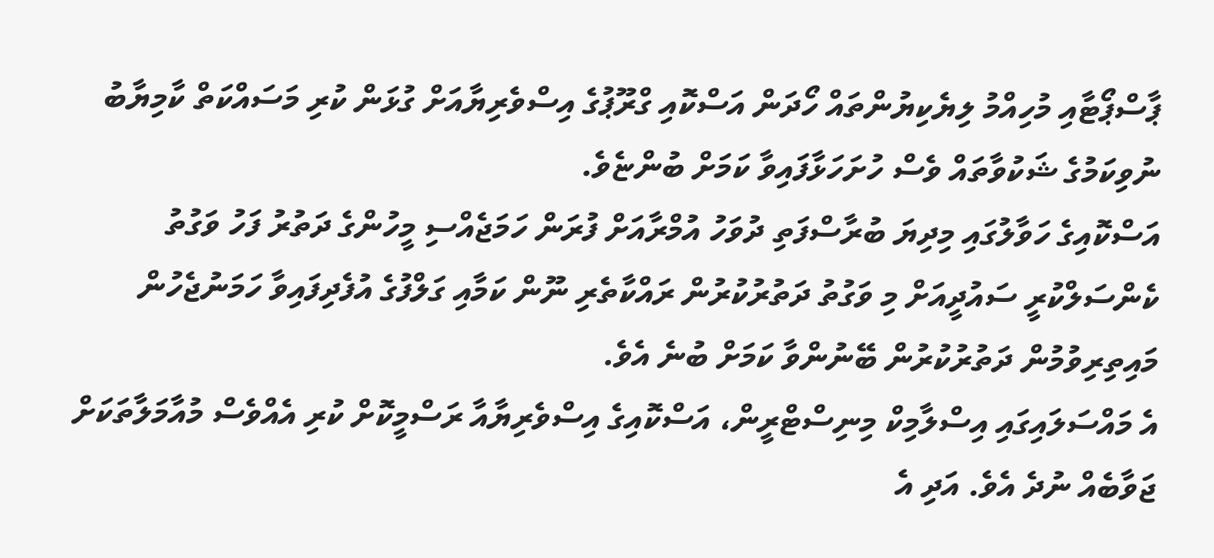ޕާސްޕޯޓާއި މުހިއްމު ލިޔެކިޔުންތައް ހޯދަން އަސްކޮއި ގްރޫޕުގެ އިސްވެރިޔާއަށް ގުޅަން ކުރި މަސައްކަތް ކާމިޔާބު ނުވިކަމުގެ ޝަކުވާތައް ވެސް ހުށަހަޅާފައިވާ ކަމަށް ބުންޏެވެ.
އަސްކޮއިގެ ހަވާލުގައި މިދިޔަ ބުރާސްފަތި ދުވަހު އުމްރާއަށް ފުރަން ހަމަޖެއްސި މީހުންގެ ދަތުރު ފަހު ވަގުތު ކެންސަލްކުރީ ސައުދީއަށް މި ވަގުތު ދަތުރުކުރުން ރައްކާތެރި ނޫން ކަމާއި ގަލްފުގެ އުފެދިފައިވާ ހަމަނުޖެހުން މައިތިރިވުމުން ދަތުރުކުރުން ބޭނުންވާ ކަމަށް ބުނެ އެވެ.
އެ މައްސަލައިގައި އިސްލާމިކް މިނިސްޓްރީން، އަސްކޮއިގެ އިސްވެރިޔާއާ ރަސްމީކޮށް ކުރި އެއްވެސް މުއާމަލާތަކަށް ޖަވާބެއް ނުދެ އެވެ. އަދި އެ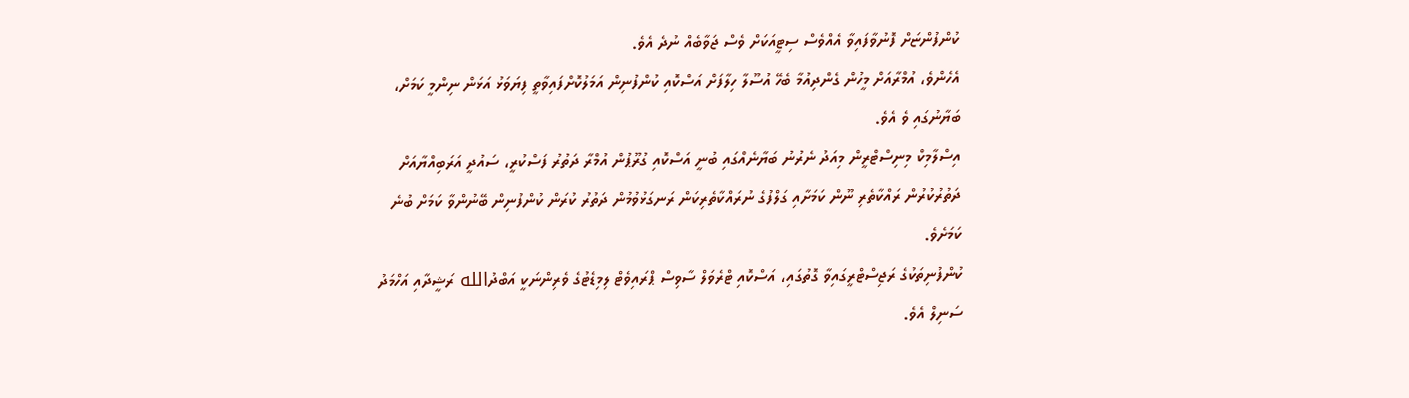ކުންފުންޏަށް ފޮނުވާފައިވާ އެއްވެސް ސިޓީއަކަށް ވެސް ޖަވާބެއް ނުދެ އެވެ.
އެހެންވެ، އުމްރާއަށް މީހުން ގެންދިއުމާ ބެހޭ އުސޫލާ ހިލާފަށް އަސްކޮއި ކުންފުނިން އަމަލުކޮށްފައިވާތީ ފިޔަވަޅު އަޅަން ނިންމީ ކަމަށް، ބަޔާނުގައި ވެ އެވެ.
އިސްލާމިކް މިނިސްޓްރީން މިއަދު ނެރުނު ބަޔާނެއްގައި ބުނީ އަސްކޮއި ގުރޫޕުން އުމްރާ ދަތުރު ފަސްކުރީ، ސައުދީ އަރަބިއްޔާއަށް ދަތުރުކުރުން ރައްކާތެރި ނޫން ކަމަށާއި ގަލްފުގެ ނުރައްކާތެރިކަން ރަނގަޅުވުމުން ދަތުރު ކުރަން ކުންފުނިން ބޭނުންވާ ކަމަށް ބުނެ ކަމަށެވެ.
ކުންފުނިތަކުގެ ރަޖިސްޓްރީގައިވާ ގޮތުގައި، އަސްކޮއި ޓްރެވަލް ސާވިސް ޕްރައިވެޓް ލިމިޑެޓުގެ ވެރިންނަކީ އަބްދުالله ރަޝީދާއި އަހްމަދު ސަނިލް އެވެ.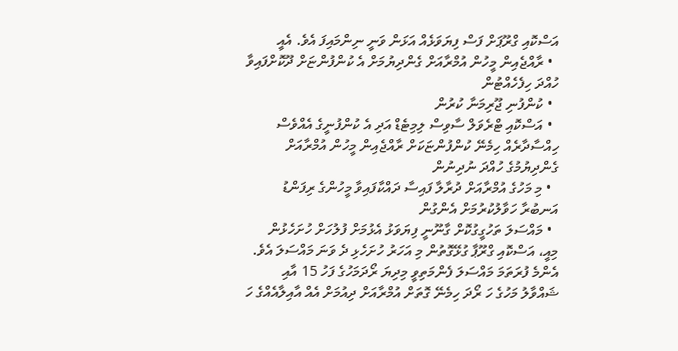އަސްކޮއި ގްރޫޕަށް ފަސް ފިޔަވަޅެއް އަޅަން ވަނީ ނިންމައިފަ އެވެ. އެއީ
  • ރާއްޖެއިން މީހުން އުމްރާއަށް ގެންދިޔުމަށް އެ ކުންފުންޏަށް ދޫކޮށްފައިވާ ހުއްދަ ހިފެހެއްޓުން
  • ކުންފުނި ޖޫރިމަނާ ކުރުން
  • އަސްކޮއި ޓްރެވަލް ސާވިސް ލިމިޓެޑް އަދި އެ ކުންފުނީގެ އެއްވެސް ހިއްސާދާރެއް ހިމެނޭ ކުންފުންޏަކަށް ރާއްޖެއިން މީހުން އުމްރާއަށް ގެންދިޔުމުގެ ހުއްދަ ނުދިނުން
  • މި މަހުގެ އުމްރާއަށް ދުރާލާ ފައިސާ ދައްކާފައިވާ މީހުންގެ ރިފަންޑު އަނބުރާ ހަވާލުކުރުމަށް އެންގުން
  • މައްސަލަ ތަހުގީގުކޮށް ގާނޫނީ ފިޔަވަޅު އެޅުމަށް ފުލުހަށް ހުށަހެޅުން
މިއީ، އަސްކޮއި ގްރޫޕާ ގުޅޭގޮތުން މި އަހަރު ހުށަހެޅި ދެ ވަނަ މައްސަލަ އެވެ.
އެންމެ ފުރަތަމަ މައްސަލަ ފެންމަތިވީ މިދިޔަ ރޯދަމަހުގެ ފަހު 15 އާއި ޝައްވާލު މަހުގެ ހަ ރޯދަ ހިމެނޭ ގޮތަށް އުމްރާއަށް ދިއުމަށް އެއް އާއިލާއެއްގެ ހަ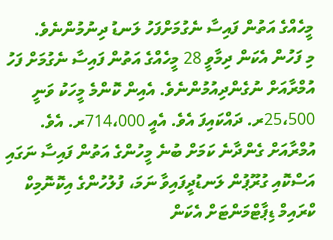މީހެއްގެ އަތުން ފައިސާ ނެގުމަށްފަހު ލަނޑު ދިނުމުންނެވެ.
މި ފަހުން އެކަން ދިމާވީ 28 މީހެއްގެ އަތުން ފައިސާ ނެގުމަށް ފަހު އުމްރާއަށް ނުގެންދިއުމުންނެވެ. އެއިން ކޮންމެ މީހަކު ވަނީ 25،500ރ. ދައްކައިފަ އެވެ. އެއީ 714،000ރ. އެވެ.
އުމްރާއަށް ގެންދާނެ ކަމަށް ބުނެ މީހުންގެ އަތުން ފައިސާ ނަގައި އަސްކޮއި ގުރޫޕުން ލަނޑުދީފައިވާ ނަމަ، ފުލުހުންގެ އިކޮނޮމިކް ކްރައިމް ޑިޕާޓްމަންޓަށް އެކަން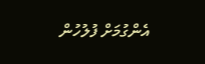އެންގުމަށް ފުލުހުން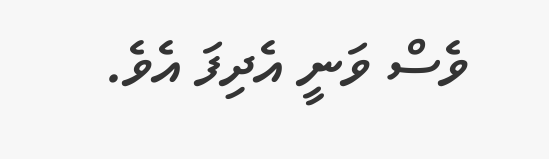ވެސް ވަނީ އެދިފަ އެވެ.